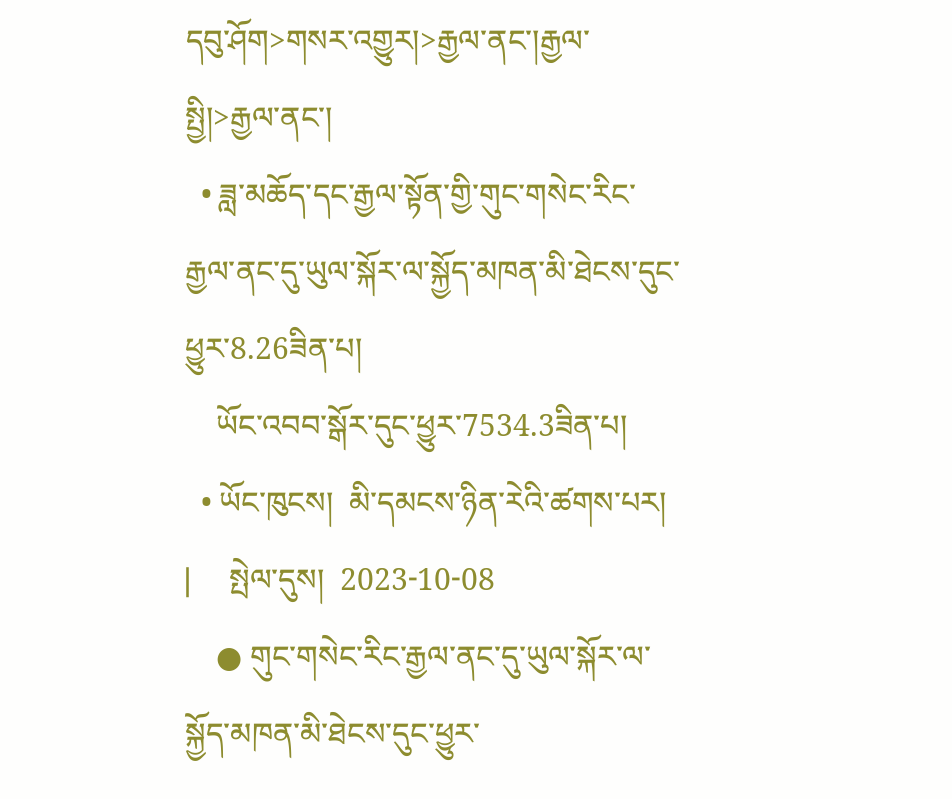དབུ་ཤོག>གསར་འགྱུར།>རྒྱལ་ནང་།རྒྱལ་སྤྱི།>རྒྱལ་ནང་།
  • ཟླ་མཆོད་དང་རྒྱལ་སྟོན་གྱི་གུང་གསེང་རིང་རྒྱལ་ནང་དུ་ཡུལ་སྐོར་ལ་སྐྱོད་མཁན་མི་ཐེངས་དུང་ཕྱུར་8.26ཟིན་པ།
    ཡོང་འབབ་སྒོར་དུང་ཕྱུར་7534.3ཟིན་པ།
  • ཡོང་ཁུངས།  མི་དམངས་ཉིན་རེའི་ཚགས་པར།    |     སྤེལ་དུས།  2023-10-08
    ● གུང་གསེང་རིང་རྒྱལ་ནང་དུ་ཡུལ་སྐོར་ལ་སྐྱོད་མཁན་མི་ཐེངས་དུང་ཕྱུར་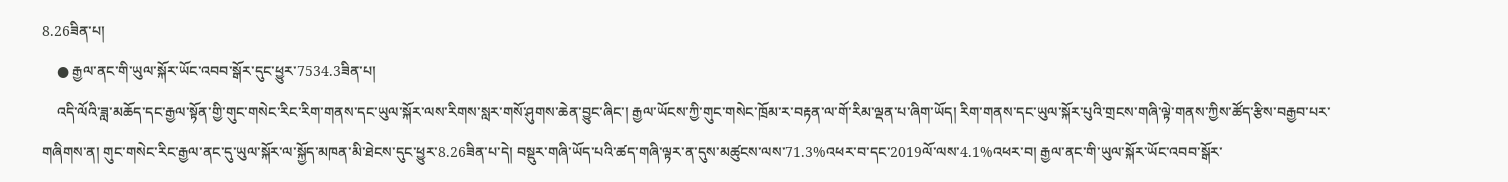8.26ཟིན་པ།
    ● རྒྱལ་ནང་གི་ཡུལ་སྐོར་ཡོང་འབབ་སྒོར་དུང་ཕྱུར་7534.3ཟིན་པ།
    འདི་ལོའི་ཟླ་མཆོད་དང་རྒྱལ་སྟོན་གྱི་གུང་གསེང་རིང་རིག་གནས་དང་ཡུལ་སྐོར་ལས་རིགས་སླར་གསོ་ཤུགས་ཆེན་བྱུང་ཞིང་། རྒྱལ་ཡོངས་ཀྱི་གུང་གསེང་ཁྲོམ་ར་བརྟན་ལ་གོ་རིམ་ལྡན་པ་ཞིག་ཡོད། རིག་གནས་དང་ཡུལ་སྐོར་པུའི་གྲངས་གཞི་ལྟེ་གནས་ཀྱིས་ཚོད་རྩིས་བརྒྱབ་པར་གཞིགས་ན། གུང་གསེང་རིང་རྒྱལ་ནང་དུ་ཡུལ་སྐོར་ལ་སྐྱོད་མཁན་མི་ཐེངས་དུང་ཕྱུར་8.26ཟིན་པ་དེ། བསྡུར་གཞི་ཡོད་པའི་ཚད་གཞི་ལྟར་ན་དུས་མཚུངས་ལས་71.3%འཕར་བ་དང་2019ལོ་ལས་4.1%འཕར་བ། རྒྱལ་ནང་གི་ཡུལ་སྐོར་ཡོང་འབབ་སྒོར་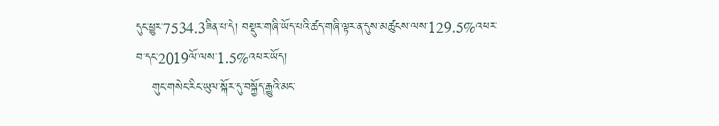དུང་ཕྱུར་7534.3ཟིན་པ་དེ། བསྡུར་གཞི་ཡོད་པའི་ཚད་གཞི་ལྟར་ན་དུས་མཚུངས་ལས་129.5%འཕར་བ་དང་2019ལོ་ལས་1.5%འཕར་ཡོད།
    གུང་གསེང་རིང་ཡུལ་སྐོར་དུ་བསྐྱོད་རྒྱུའི་མང་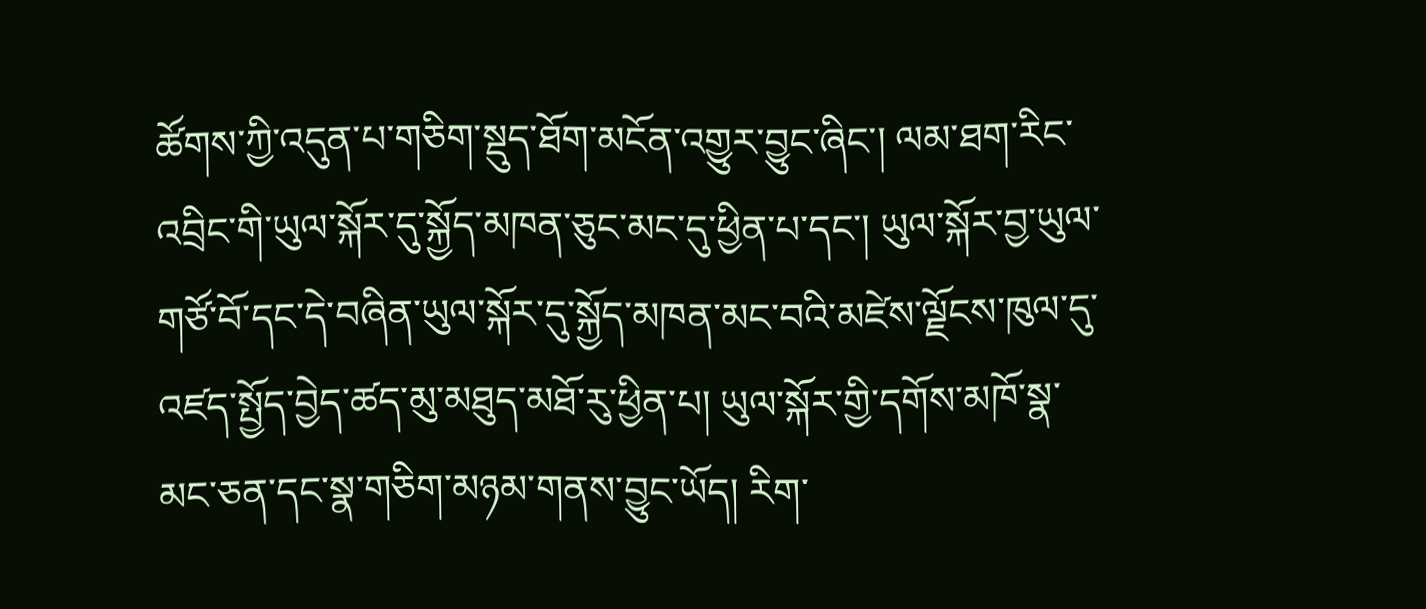ཚོགས་ཀྱི་འདུན་པ་གཅིག་སྡུད་ཐོག་མངོན་འགྱུར་བྱུང་ཞིང་། ལམ་ཐག་རིང་འབྲིང་གི་ཡུལ་སྐོར་དུ་སྐྱོད་མཁན་ཅུང་མང་དུ་ཕྱིན་པ་དང་། ཡུལ་སྐོར་བྱ་ཡུལ་གཙོ་བོ་དང་དེ་བཞིན་ཡུལ་སྐོར་དུ་སྐྱོད་མཁན་མང་བའི་མཛེས་ལྗོངས་ཁུལ་དུ་འཛད་སྤྱོད་བྱེད་ཚད་མུ་མཐུད་མཐོ་རུ་ཕྱིན་པ། ཡུལ་སྐོར་གྱི་དགོས་མཁོ་སྣ་མང་ཅན་དང་སྣ་གཅིག་མཉམ་གནས་བྱུང་ཡོད། རིག་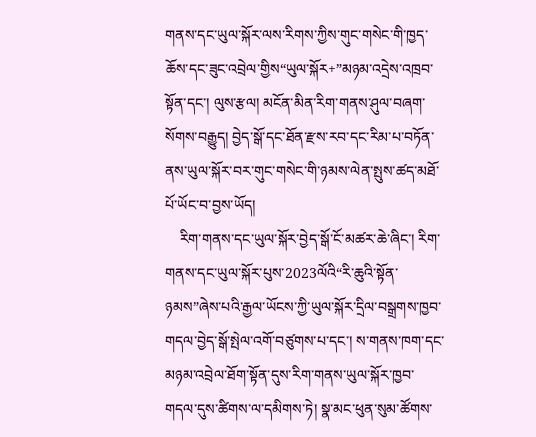གནས་དང་ཡུལ་སྐོར་ལས་རིགས་ཀྱིས་གུང་གསེང་གི་ཁྱད་ཆོས་དང་ཟུང་འབྲེལ་གྱིས“ཡུལ་སྐོར+”མཉམ་འདྲེས་འཁྲབ་སྟོན་དང་། ལུས་རྩལ། མངོན་མིན་རིག་གནས་ཤུལ་བཞག་སོགས་བརྒྱུད། བྱེད་སྒོ་དང་ཐོན་རྫས་རབ་དང་རིམ་པ་བཏོན་ནས་ཡུལ་སྐོར་བར་གུང་གསེང་གི་ཉམས་ལེན་སྤུས་ཚད་མཐོ་པོ་ཡོང་བ་བྱས་ཡོད།
    རིག་གནས་དང་ཡུལ་སྐོར་བྱེད་སྒོ་ངོ་མཚར་ཆེ་ཞིང་། རིག་གནས་དང་ཡུལ་སྐོར་པུས་2023ལོའི“རི་ཆུའི་སྟོན་ཉམས”ཞེས་པའི་རྒྱལ་ཡོངས་ཀྱི་ཡུལ་སྐོར་དྲིལ་བསྒྲགས་ཁྱབ་གདལ་བྱེད་སྒོ་སྤེལ་འགོ་བཙུགས་པ་དང་། ས་གནས་ཁག་དང་མཉམ་འབྲེལ་ཐོག་སྟོན་དུས་རིག་གནས་ཡུལ་སྐོར་ཁྱབ་གདལ་དུས་ཚིགས་ལ་དམིགས་ཏེ། སྣ་མང་ཕུན་སུམ་ཚོགས་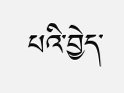པའི་བྱེད་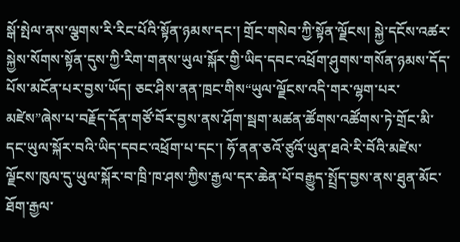སྒོ་སྤེལ་ནས་ལྕགས་རི་རིང་པོའི་སྟོན་ཉམས་དང་། གྲོང་གསེབ་ཀྱི་སྟོན་ལྗོངས། སྐྱེ་དངོས་འཚར་སྐྱེས་སོགས་སྟོན་དུས་ཀྱི་རིག་གནས་ཡུལ་སྐོར་གྱི་ཡིད་དབང་འཕྲོག་ཤུགས་གསོན་ཉམས་དོད་པོས་མངོན་པར་བྱས་ཡོད། ཅང་ཤིས་ནན་ཁྲང་གིས“ཡུལ་ལྗོངས་འདི་གར་ལྷག་པར་མཛེས”ཞེས་པ་བརྗོད་དོན་གཙོ་བོར་བྱས་ནས་ཤོག་སྦག་མཚན་ཚོགས་འཚོགས་ཏེ་གྲོང་མི་དང་ཡུལ་སྐོར་བའི་ཡིད་དབང་འཕྲོག་པ་དང་། ཧོ་ནན་ཅའོ་ཙུའོ་ཡུན་ཐའེ་རི་བོའི་མཛེས་ལྗོངས་ཁུལ་དུ་ཡུལ་སྐོར་བ་ཁྲི་ཁ་ཤས་ཀྱིས་རྒྱལ་དར་ཆེན་པོ་བརྒྱུད་སྤྲོད་བྱས་ནས་ཐུན་མོང་ཐོག་རྒྱལ་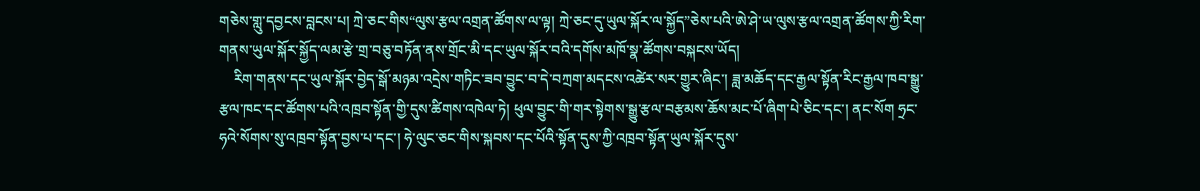གཅེས་གླུ་དབྱངས་བླངས་པ། ཀྲེ་ཅང་གིས“ལུས་རྩལ་འགྲན་ཚོགས་ལ་ལྟ། ཀྲེ་ཅང་དུ་ཡུལ་སྐོར་ལ་སྐྱོད”ཅེས་པའི་ཨེ་ཤེ་ཡ་ལུས་རྩལ་འགྲན་ཚོགས་ཀྱི་རིག་གནས་ཡུལ་སྐོར་སྐྱོད་ལམ་རྩེ་གྲ་བཅུ་བཏོན་ནས་གྲོང་མི་དང་ཡུལ་སྐོར་བའི་དགོས་མཁོ་སྣ་ཚོགས་བསྐངས་ཡོད།
    རིག་གནས་དང་ཡུལ་སྐོར་བྱེད་སྒོ་མཉམ་འདྲེས་གཏིང་ཟབ་བྱུང་བ་དེ་བཀྲག་མདངས་འཚེར་སར་གྱུར་ཞིང་། ཟླ་མཆོད་དང་རྒྱལ་སྟོན་རིང་རྒྱལ་ཁབ་སྒྱུ་རྩལ་ཁང་དང་ཚོགས་པའི་འཁྲབ་སྟོན་གྱི་དུས་ཚིགས་འཁེལ་ཏེ། ཕུལ་བྱུང་གི་གར་སྟེགས་སྒྱུ་རྩལ་བརྩམས་ཆོས་མང་པོ་ཞིག་པེ་ཅིང་དང་། ནང་སོག ཧྲང་ཧའེ་སོགས་སུ་འཁྲབ་སྟོན་བྱས་པ་དང་། ཧེ་ལུང་ཅང་གིས་སྐབས་དང་པོའི་སྟོན་དུས་ཀྱི་འཁྲབ་སྟོན་ཡུལ་སྐོར་དུས་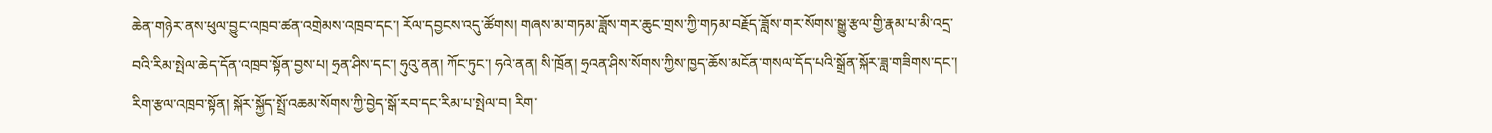ཆེན་གཉེར་ནས་ཕུལ་བྱུང་འཁྲབ་ཚན་འགྲེམས་འཁྲབ་དང་། རོལ་དབྱངས་འདུ་ཚོགས། གཞས་མ་གཏམ་ཟློས་གར་ཆུང་གྲས་ཀྱི་གཏམ་བརྗོད་ཟློས་གར་སོགས་སྒྱུ་རྩལ་གྱི་རྣམ་པ་མི་འདྲ་བའི་རིམ་སྤེལ་ཆེད་དོན་འཁྲབ་སྟོན་བྱས་པ། ཧྲན་ཤིས་དང་། ཧུའུ་ནན། ཀོང་ཏུང་། ཧའེ་ནན། སི་ཁྲོན། ཧྲའན་ཤིས་སོགས་ཀྱིས་ཁྱད་ཆོས་མངོན་གསལ་དོད་པའི་སྒྲོན་སྐོར་ཟླ་གཟིགས་དང་། རིག་རྩལ་འཁྲབ་སྟོན། སྐོར་སྐྱོད་སྤྲོ་འཆམ་སོགས་ཀྱི་བྱེད་སྒོ་རབ་དང་རིམ་པ་སྤེལ་བ། རིག་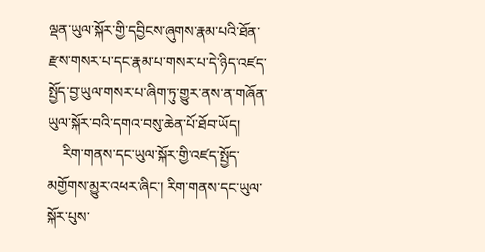ལྡན་ཡུལ་སྐོར་གྱི་དབྱིངས་ཞུགས་རྣམ་པའི་ཐོན་རྫས་གསར་པ་དང་རྣམ་པ་གསར་པ་དེ་ཉིད་འཛད་སྤྱོད་བྱ་ཡུལ་གསར་པ་ཞིག་ཏུ་གྱུར་ནས་ན་གཞོན་ཡུལ་སྐོར་བའི་དགའ་བསུ་ཆེན་པོ་ཐོབ་ཡོད།
    རིག་གནས་དང་ཡུལ་སྐོར་གྱི་འཛད་སྤྱོད་མགྱོགས་མྱུར་འཕར་ཞིང་། རིག་གནས་དང་ཡུལ་སྐོར་པུས་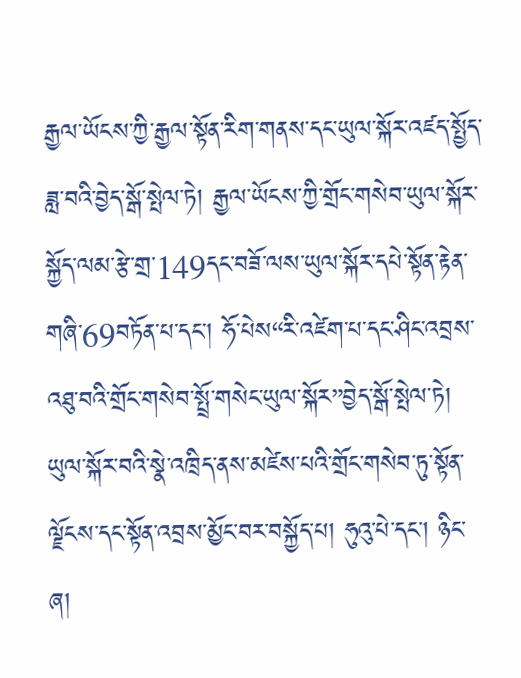རྒྱལ་ཡོངས་ཀྱི་རྒྱལ་སྟོན་རིག་གནས་དང་ཡུལ་སྐོར་འཛད་སྤྱོད་ཟླ་བའི་བྱེད་སྒོ་སྤེལ་ཏེ། རྒྱལ་ཡོངས་ཀྱི་གྲོང་གསེབ་ཡུལ་སྐོར་སྐྱོད་ལམ་རྩེ་གྲ་149དང་བཟོ་ལས་ཡུལ་སྐོར་དཔེ་སྟོན་རྟེན་གཞི་69བཏོན་པ་དང་། ཧོ་པེས“རི་འཛེག་པ་དང་ཤིང་འབྲས་འཐུ་བའི་གྲོང་གསེབ་སྤྲོ་གསེང་ཡུལ་སྐོར”བྱེད་སྒོ་སྤེལ་ཏེ། ཡུལ་སྐོར་བའི་སྣེ་འཁྲིད་ནས་མཛེས་པའི་གྲོང་གསེབ་ཏུ་སྟོན་ལྗོངས་དང་སྟོན་འབྲས་མྱོང་བར་བསྐྱོད་པ། ཧུའུ་པེ་དང་། ཉིང་ཞ།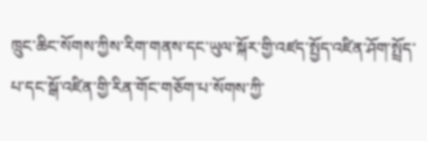ཁྲུང་ཆིང་སོགས་ཀྱིས་རིག་གནས་དང་ཡུལ་སྐོར་གྱི་འཛད་སྤྱོད་འཛིན་ཤོག་སྤྲོད་པ་དང་སྒོ་འཛིན་གྱི་རིན་གོང་གཅོག་པ་སོགས་ཀྱི་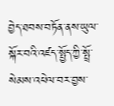བྱེད་ཐབས་བཏོན་ནས་ཡུལ་སྐོར་བའི་འཛད་སྤྱོད་ཀྱི་སྤྲོ་སེམས་འཕེལ་བར་བྱས་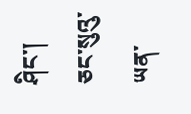ཤིང་། ཅང་སུའུ་ཡན་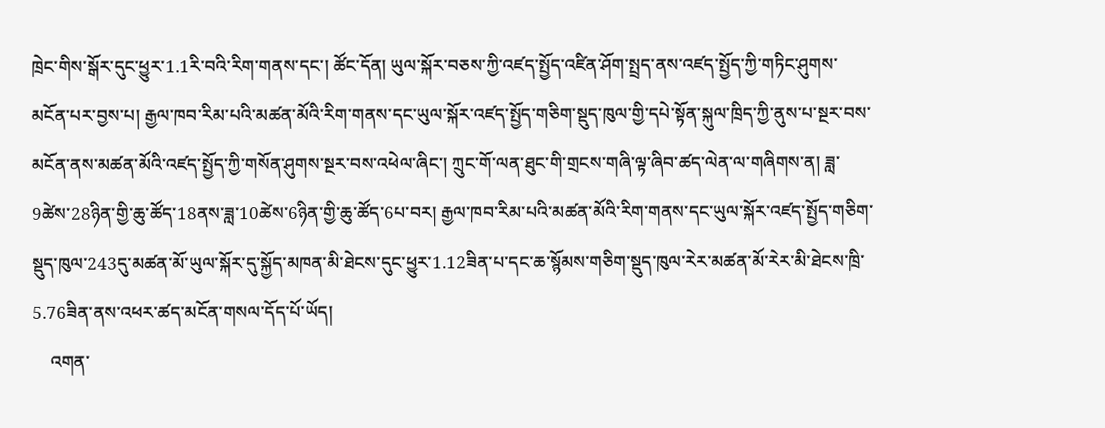ཁྲེང་གིས་སྒོར་དུང་ཕྱུར་1.1རི་བའི་རིག་གནས་དང་། ཚོང་དོན། ཡུལ་སྐོར་བཅས་ཀྱི་འཛད་སྤྱོད་འཛིན་ཤོག་སྤྲད་ནས་འཛད་སྤྱོད་ཀྱི་གཏིང་ཤུགས་མངོན་པར་བྱས་པ། རྒྱལ་ཁབ་རིམ་པའི་མཚན་མོའི་རིག་གནས་དང་ཡུལ་སྐོར་འཛད་སྤྱོད་གཅིག་སྡུད་ཁུལ་གྱི་དཔེ་སྟོན་སྐུལ་ཁྲིད་ཀྱི་ནུས་པ་སྔར་བས་མངོན་ནས་མཚན་མོའི་འཛད་སྤྱོད་ཀྱི་གསོན་ཤུགས་སྔར་བས་འཕེལ་ཞིང་། ཀྲུང་གོ་ལན་ཐུང་གི་གྲངས་གཞི་ལྟ་ཞིབ་ཚད་ལེན་ལ་གཞིགས་ན། ཟླ་9ཚེས་28ཉིན་གྱི་ཆུ་ཚོད་18ནས་ཟླ་10ཚེས་6ཉིན་གྱི་ཆུ་ཚོད་6པ་བར། རྒྱལ་ཁབ་རིམ་པའི་མཚན་མོའི་རིག་གནས་དང་ཡུལ་སྐོར་འཛད་སྤྱོད་གཅིག་སྡུད་ཁུལ་243དུ་མཚན་མོ་ཡུལ་སྐོར་དུ་སྐྱོད་མཁན་མི་ཐེངས་དུང་ཕྱུར་1.12ཟིན་པ་དང་ཆ་སྙོམས་གཅིག་སྡུད་ཁུལ་རེར་མཚན་མོ་རེར་མི་ཐེངས་ཁྲི་5.76ཟིན་ནས་འཕར་ཚད་མངོན་གསལ་དོད་པོ་ཡོད།
    འགན་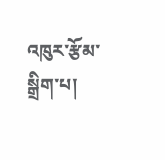འཁུར་རྩོམ་སྒྲིག་པ།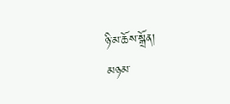ཉི་མ་ཆོས་སྒྲོན།
མཉམ་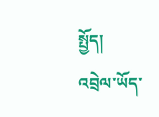སྤྱོད།
འབྲེལ་ཡོད་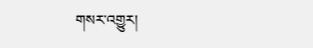གསར་འགྱུར།